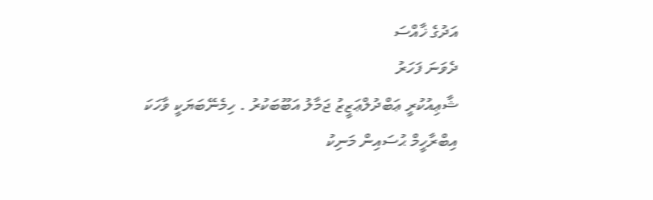އަދުގެ ޚާއްސަ
ދެވަނަ ފަހަރު
ޝާޢިއުކުރީ ޢަބްދުލްޢަޒީޒު ޖަމާލު އަބޫބަކުރު . ހިމެނޭބަޔަކީ ވާހަކަ
އިބްރާހީމް ޙުސައިން މަނިކު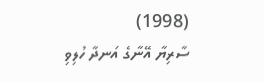(1998)
ސާރިޔާ އޭނާގެ އަނދާ ހުލިވި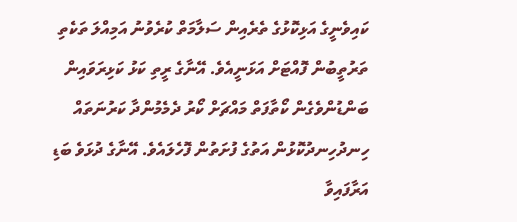ކައިވެނީގެ އަޅިކޮޅުގެ ތެރެއިން ސަލާމަތް ކުރެވުނު އަމިއްލަ ތަކެތި ތަރުތީބުން ފޮއްޓަށް އަޅަނީއެވެ. އޭނާގެ ރީތި ކަޅު ކަޅިރަވައިން ބަންޑުންވެގެން ކޯތާފަތް މައްޗަށް ކޯރު ދެމެމުންދާ ކަރުނަތައް ހިނދުހިނދުކޮޅުން އަތުގެ ފުށަތުން ފޮހެލައެވެ. އޭނާގެ ދުޅަވެ ބަޑި އަރާފައިވާ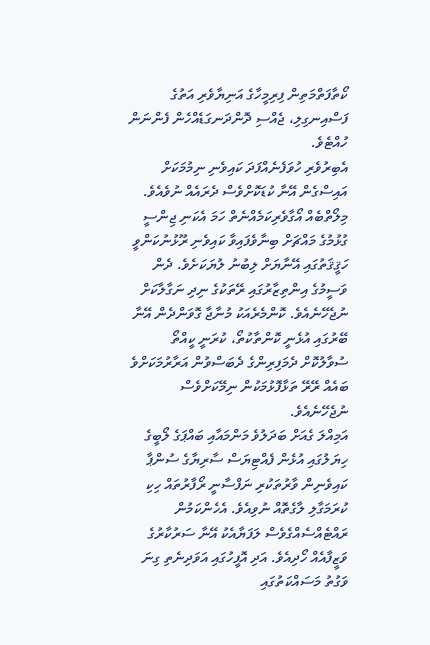ކޯތާފަތްމަތިން ފިރިމީހާގެ އަނިޔާވެރި އަތުގެ ފަސްއިނގިލި، ޖެއްސި ދޮންދަނގަޑެއްހެން ފެންނަން ހުއްޓެވެ.
އެބިރުވެރި ހުވަފެނެއްފަދަ ކައިވެނި ނިމުމަކަށް އައިސްގެން އޭނާ ކުޑަކޮށްވެސް ދެރައެއް ނުވެއެވެ. މިލޯތްބެއް އޯގާވެރިކަމެއްނެތް ހަމަ އެކަނި ޖިންސީ ގުޅުމުގެ މައްޗަށް ބިނާވެފައިވާ ކައިވެނި ރޫޅުނުކަންވީ ހަޤީޤަތުގައި އޭނާޔަށް ލިބުނު ލުޔަކަށެވެ. ދެން ވަސީމުގެ އިންތިޒާރުގައި ރޭތަކުގެ ނިދި ނަގާލާކަށް ނުޖެހޭނެއެވެ. ކޮންމެރެއަކު މުނާޖާ ގޮވަންދެން އޭނާ ބޭރުގައި އުޅެނީ ކޮންތާކުތޯ، ކުރަނީ ކީއްތޯ ސުވާލުކޮށް ދެމަފިރިންގެ ދެބަސްވުން އަރާރުމަކަށްވެ ބައެއް ރޭރޭ ތަޅާފޮޅުމަކުން ނިމޭކަށްވެސް ނުޖެހޭނެއެވެ.
އަމިއްލަ ގެއަށް ބަދަލުވެ މަންމައާއި ބައްޕަގެ ލޯބީގެ ހިޔަލުގައި އުޅެން ފެއްޓިޔަސް ސާރިޔާގެ ސުންޕާ ކައިވެނިން ވާރުތަކުރި ނަފްސާނީ ރޯފާރުތައް ހިކި ކުރަމަގާލި ލާގެތޮއް ނުވިއެވެ. އެހެންކަމުން ރައްޓެއްސެއްގެވެސް ލަފަޔާއެކު އޭނާ ސަރުކާރުގެ ވަޒީފާއެއް ހޯދިއެވެ. އަދި އޮފީހުގައި އަވަދިނެތި ގިނަ ވަގުތު މަސައްކަތުގައި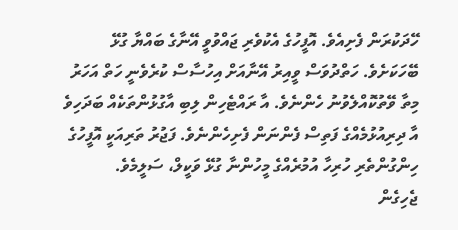ހޭދަކުރަން ފެށިއެވެ. އޮފީހުގެ އެކުވެރި ޖައްވުވީ އޭނާގެ ބައްޔާ ގުޅޭ ބޭހަކަށެވެ. ހަތްދުވަސް ވީއިރު އޭނާއަށް އިހުސާސް ކުރެވެނީ ހަތް އަހަރު މިތާ ވޭތުކޮއްލެވުނު ހެންނެވެ. އާ ރައްޓެހިން ލިބި އާގުޅުންތަކެއް ބަދަހިވެ އާ ދިރިއުޅުމެއްގެ ފަތިސް ފެންނަން ފެށިހެންނެވެ. ފަޖުރު ތަރިއަކީ އޮފީހުގެ ހިންގުންތެރި ހުރިހާ އުމުރެއްގެ މީހުންނާ ގުޅޭ ވަކީލް، ސަލީމެވެ.
ޖެހިގެން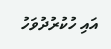އައި ހުކުރުދުވަހު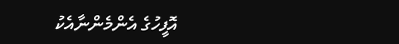އޮފީހުގެ އެންމެންނާއެކު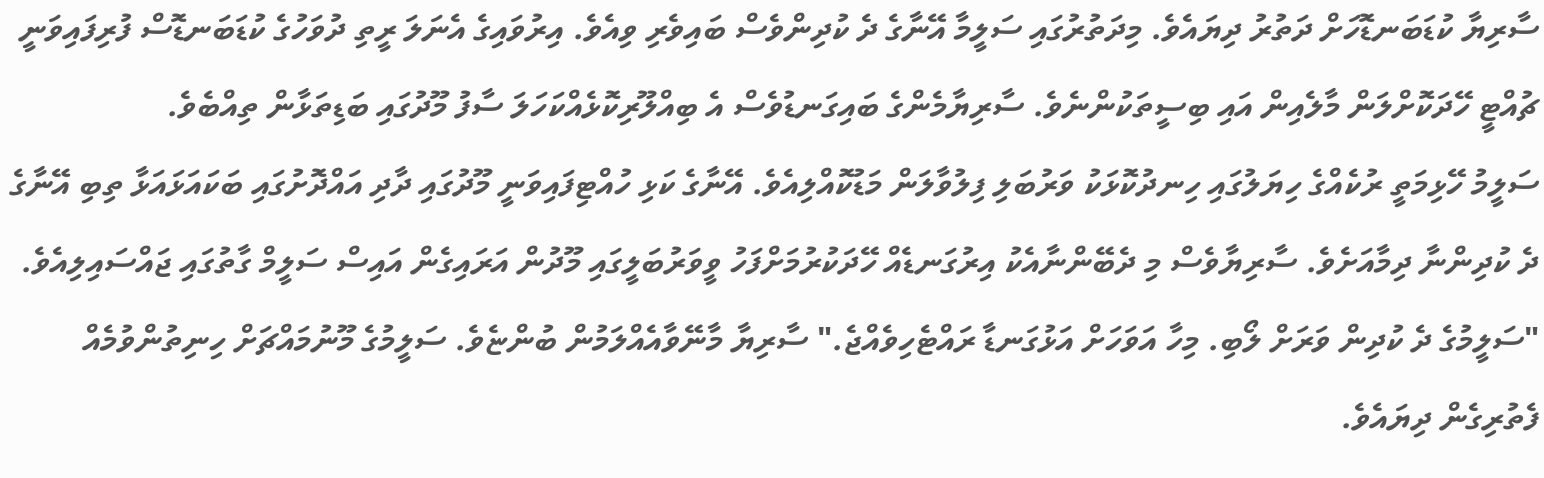ސާރިޔާ ކުޑަބަނޑޮހަށް ދަތުރު ދިޔައެވެ. މިދަތުރުގައި ސަލީމާ އޭނާގެ ދެ ކުދިންވެސް ބައިވެރި ވިއެވެ. އިރުވައިގެ އެނަލަ ރީތި ދުވަހުގެ ކުޑަބަނޑޮސް ފުރިފައިވަނީ ޗުއްޓީ ހޭދަކޮށްލަން މާލެއިން އައި ބިސީތަކުންނެވެ. ސާރިޔާމެންގެ ބައިގަނޑުވެސް އެ ބިއްލޫރިކޮޅެއްކަހަލަ ސާފު މޫދުގައި ބަޑިތަޅާން ތިއްބެވެ.
ސަލީމު ހޭޅިމަތީ ރުކެއްގެ ހިޔަލުގައި ހިނދުކޮޅަކު ވަރުބަލި ފިލުވާލަން މަޑުކޮއްލިއެވެ. އޭނާގެ ކަޅި ހުއްޓިފައިވަނީ މޫދުގައި ދާދި އައްދޮށުގައި ބަކައަޅައަޅާ ތިބި އޭނާގެ ދެ ކުދިންނާ ދިމާއަށެވެ. ސާރިޔާވެސް މި ދެބޭންނާއެކު އިރުގަނޑެއް ހޭދަކުރުމަށްފަހު ވީވަރުބަލީގައި މޫދުން އަރައިގެން އައިސް ސަލީމް ގާތުގައި ޖައްސައިލިއެވެ.
"ސަލީމުގެ ދެ ކުދިން ވަރަށް ލޯބި. މިހާ އަވަހަށް އަޅުގަނޑާ ރައްޓެހިވެއްޖެ." ސާރިޔާ މާނޭވާއެއްލަމުން ބުންޏެވެ. ސަލީމުގެ މޫނުމައްޗަށް ހިނިތުންވުމެއް ފެތުރިގެން ދިޔައެވެ.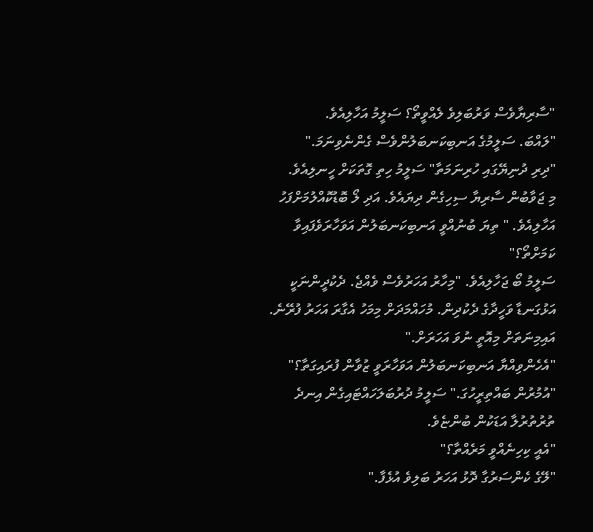"ސާރިޔާވެސް ވަރުބަލިވެ ލެއްވީތޯ؟ ސަލީމު އަހާލިއެވެ.
"ލައްބަ. ސަލީމުގެ އަނބިކަނބަލުންވެސް ގެންނެވިނަމަ."
"ދިރި ދުނިޔޭގައި ހުރިނަމަތާ" ސަލީމު ހިތި ގޮތަކަށް ހީނލިއެވެ.
މި ޖަވާބުން ސާރިޔާ ސިހިގެން ދިޔައެވެ. އަދި ލޯ ބޮޑުކޮއްލުމަށްފަހު އަހާލިއެވެ. " ތިޔަ ބުނުއްވީ އަނބިކަނބަލުން އަވަހާރަވެފައިވާ ކަމަށްތޯ؟"
ސަލީމު ބޯ ޖަހާލިއެވެ. "މިހާރު އަހަރުވެސް ވެއްޖެ. ދެކުދީންނަކީ އަޅުގަނޑާ ވަހީދާގެ ދެކުދިން. މުހައްމަދަށް މިމަހު އެގާރަ އަހަރު ފުރޭނެ. އައިމިނަތަށް މިއޮތީ ނުވަ އަހަރަށް."
"އެހެންވިއްޔާ އަނބިކަނބަލުން އަވަހާރަވީ ޒުވާން ފުރައިގަތާ؟"
"އުމުރުން ބައްތިރީހުގަ." ސަލީމު ދުރުބަލަހައްޓައިގެން އިނދެ ތުރުތުރުލާ އަޑަކުން ބުންޏެވެ.
"އެއީ ކިހިނެއްވީ މަރެއްތާ؟"
"ލޭގެ ކެންސަރުގާ ދޮޅު އަހަރު ބަލިވެ އުޅެފާ."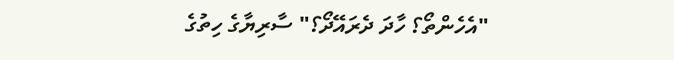"އެހެންތޯ؟ ހާދަ ދެރައޭދޯ؟" ސާރިޔާގެ ހިތުގެ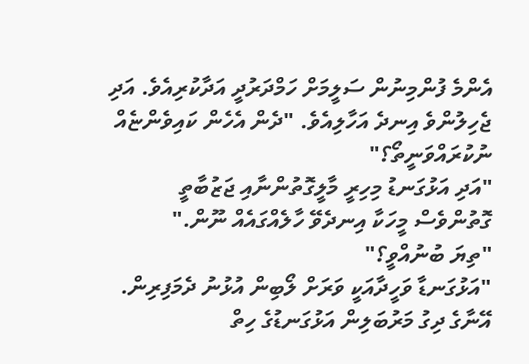އެންމެ ފުންމިނުން ސަލީމަށް ހަމްދަރުދީ އަދާކުރިއެވެ. އަދި ޖެހިލުންވެ އިނދެ އަހާލިއެވެ. "ދެން އެހެން ކައިވެންޏެއް ނުކުރައްވަނީތޯ؟"
"އަދި އަޅުގަނޑު މިހިރީ މާލީގޮތުންނާއި ޖަޒުބާތީ ގޮތުންވެސް މީހަކާ އިނދެވޭ ހާލެއްގައެއް ނޫން."
"ތިޔަ ބުނުއްވީ؟"
"އަޅުގަނޑާ ވަހީދާއަކީ ވަރަށް ލޯބިން އުޅުނު ދެމަފިރިން. އޭނާގެ ދިގު މަރުބަލިން އަޅުގަނޑުގެ ހިތް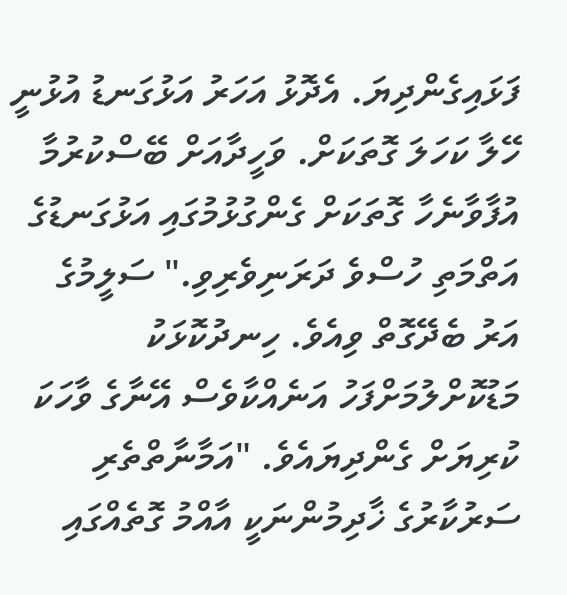ފަޅައިގެންދިޔަ. އެދޮޅު އަހަރު އަޅުގަނޑު އުޅުނީ ހޭލާ ކަހަލަ ގޮތަކަށް. ވަހީދާއަށް ބޭސްކުރުމާ އުފާވާނެހާ ގޮތަކަށް ގެންގުޅުމުގައި އަޅުގަނޑުގެ އަތްމަތި ހުސްވެ ދަރަނިވެރިވި." ސަލީމުގެ އަރު ބެދޭގޮތް ވިއެވެ. ހިނދުކޮޅަކު މަޑުކޮށްލުމަށްފަހު އަނެއްކާވެސް އޭނާގެ ވާހަކަ ކުރިޔަށް ގެންދިޔައެވެ. "އަމާނާތްތެރި ސަރުކާރުގެ ޚާދިމުންނަކީ އާއްމު ގޮތެއްގައި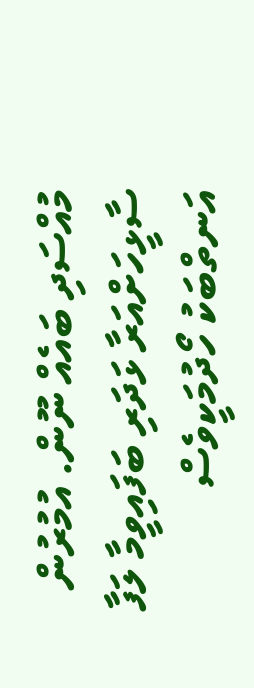މުއްސަދި ބައެއް ނޫން. އުމުރުން ސާޅީހަށްއަރާ ޅަދަރި ބަފައިވީމާ ލަފާ އަނތްބަކު ހޯދުމަކީވެސް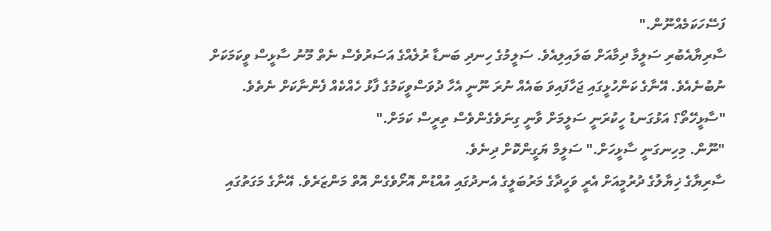ފަސޭހަކަމެއްނޫން."
ސާރިޔާއެބުރި ސަލީމާ ދިމާއަށް ބަލައިލިއެވެ. ސަލީމުގެ ހިނދި ބަނޑާ ރުލެއްގެ އަސަރުވެސް ނެތް މޫނު ސާޅީސް ވީކަމަކަށް ނުބުނެއެވެ. އޭނާގެ ކަންހުޅީގައި ޖަހާފައިވަ ބައެއް ނުރަ ނޫނީ އެހާ ދުވަސްވީކަމުގެ ފާޅު ހެއްކެއް ފެންނާކަށް ނެތެވެ.
"ސާޅީހޭތޯ؟ އަޅުގަނޑު ހީކުރަނީ ސަލީމަށް ވާނީ ގިނަވެގެންވެސް ތިރީސް ކަމަށް."
"ނޫން. މިހިނގަނީ ސާޅީހަށް." ސަލީމް ޔަގީންކޮށް ދިނެވެ.
ސާރިޔާގެ ޚިޔާލުގެ ދުރުމީއަށް އެރީ ވަހީދާގެ މަރުބަލީގެ އެނދުގައި އުއްޑުން އޮށޯވެގެން އޮތް މަންޒަރެވެ. އޭނާގެ މަގަތުގައި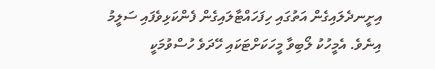އިށީނދެލައިގެން އަތުގައި ހިފަހައްޓާލައިގެން ފެންކަޅިވެފައި ސަލީމު އިނެވެ. އެމީހުކު ލޯބިވާ މީހަކަށްޓަކައި ހޭދަވެ ހުސްވުމަކީ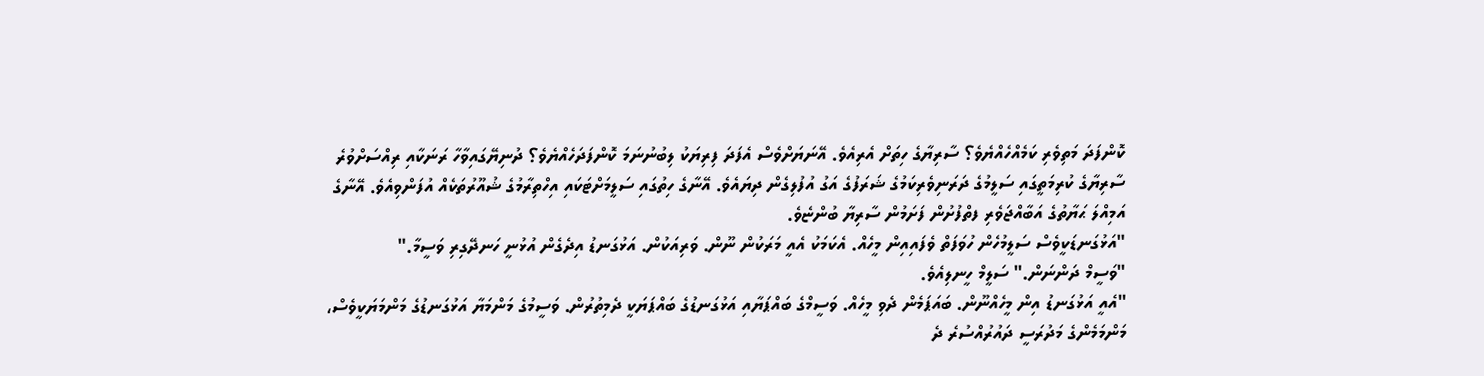ކޮންފަދަ މަތިވެރި ކަމެއްހެއްޔެވެ؟ ސާރިޔާގެ ހިތަށް އެރިއެވެ. އޭނަޔަށްވެސް އެފަދަ ފިރިޔަކު ލިބުނުނަމަ ކޮންފަދަހެއްޔެވެ؟ ދުނިޔޭގައިވާހާ ރަނަކާއި ރިއްސަށްވުރެ ސާރިޔާގެ ކުރިމަތީގައި ސަލީމުގެ ދަރަނިވެރިކަމުގެ ޝަރަފުގެ އަގު އުފުލިގެން ދިޔައެވެ. އޭނާގެ ހިތުގައި ސަލީމަށްޓަކައި އިހްތިރާމުގެ ޝުއޫރުތަކެއް އުފަންވިއެވެ. އޭނާގެ އަމިއްލަ ޙަޔާތުގެ އަބާއްޖަވެރި ފތްފުށުން ފަށަމުން ސާރިޔާ ބުންޏެވެ.
"އަޅުގަނޑަކީވެސް ސަލީމުހެން ހުވަފަތް ވެފައިއިން މީހެއް. އެކަމަކު އެއީ މަރަކުން ނޫން. ވަރިއަކުން. އަޅުގަނޑު އިދެގެން އުޅުނީ ހަނދޭގިރި ވަސީމާ."
"ވަސީމް ދަންނަން." ސަލީމް ހީނލިއެވެ.
"އެއީ އަޅުގަނޑު އިން މީހެއްނޫން. ބައަޕަމެން ދެވި މީހެއް. ވަސީމްގެ ބައްޕަޔާއި އަޅުގަނޑުގެ ބައްޕަޔަކީ ދެމިތުރުން. ވަސީމުގެ މަންމަޔާ އަޅުގަނޑުގެ މަންމަޔަކީވެސް، މަންމަމެންގެ މަދުރަސީ ދައުރުއްސުރެ ދެ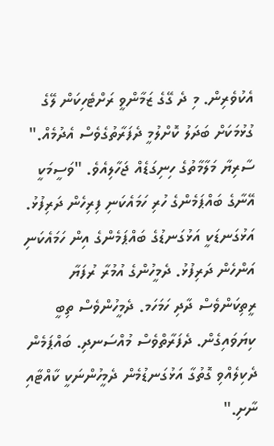އެކުވެރިން. މި ދެ ގޭގެ ޒަމާންވީ ރަށްޓެހިކަން ލޭގެ ގުޅުމަކަށް ބަދަލު ކޮށްލުމީ ދެފަރާތުގެވެސް އެދުމެއް." ސާރިޔާ މަލާމާތުގެ ހިނިގަޑެއް ޖަހާލިއެވެ. "ވަސީމަކީ އޭނާގެ ބައްޕަމެންގެ ހުރި ހަމައެކަނި ފިރިހެން ދަރިފުޅު. އަޅުގަނޑަކީ އަޅުގަނޑުގެ ބައްޕަމެންގެ އިން ހަމައެކަނި އަންހެން ދަރިފުޅު. ދެމީހުންގެ އުމުރާ ރުފަޔާ ރީތިކަންވެސް ދާދި ހަމަހަމ. ދެމީހުންވެސް ތިބީ ކިޔަވައިގެން. ދެފަރާތްވެސް މުއްސަނދި. ބައްޕަމެން ދެކިލެއްވި ގޮތުގާ އަޅުގަނޑުމެން ދެމީހުންނަކީ ކާއްޓާއި ނާށި."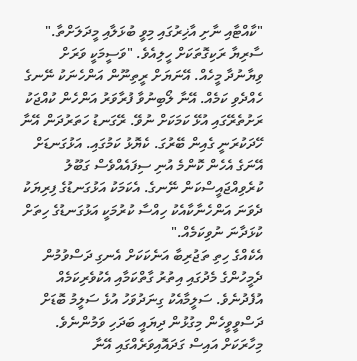"ކާއްޓާއި ނާށި އާޚިރުގައި މިވީ ބުޅަލާއި މީދަލަށްތާ."
ސާރިޔާ ރަކިގޮތަކަށް ހީލިއެވެ. "ވަސީމަކީ ވަރަށް ވިޔާނުދާ މީހެއް. އޭނަޔަށް ރީތިނޫން އަންހެނަކު ނޭނގެ ހެއްދެވި ކަމެއް. އޭނާ ލޯބިނުވާ ފުރާވަރު އަންހެން ކުއްޖަކު ރަށުތެރޭގައި އުޅޭ ކަމަކަށް ނުވޭ. ރޭގަނޑު ހަތަރުދަން އޭނާ ހޭދަކުރަނީ ގެއިން ބޭރުގަ. ކެޔޮޅު ކަމުގައި. އަޅުގަނޑަށް އޭނަގެ އެހެން ކޮންމެ އުނި ސިފައެއްވެސް ގަބޫލު ކުރެވިއްޖައީސްކަން ނޭނގެ. އެކަމަކު އަޅުގަނޑުގެ ފިރިޔަކު ދެވަނަ އަންހެނާކާއެކު ހިއްސާ ކުރުމަކީ އަޅުގަނޑުގެ ހިތަށް ކުޅަދާނަ ނުވިކަމެއް."
އެކެއްގެ ހިތި ތަޖުރިބާ އަނެކަކަށް އެނގި ދަސްވުމުން ދެމީހުންގެ މެދުގައި އިތުރު ގާތްކަމާއި އެކުވެރިކަމެއް އުފެދުނެވެ. ސަލީމާއެކު ގިނަދުވަހު އުޅެ ސަލީމު ބޮޑަށް ދަސްވީވީހެން މިގުޅުން ދިޔައީ ބަދަހި ވަމުންނެވެ.
މިހާރަކަށް އައިސް ގަދައޮއިވަރެއްގައި އޭނާ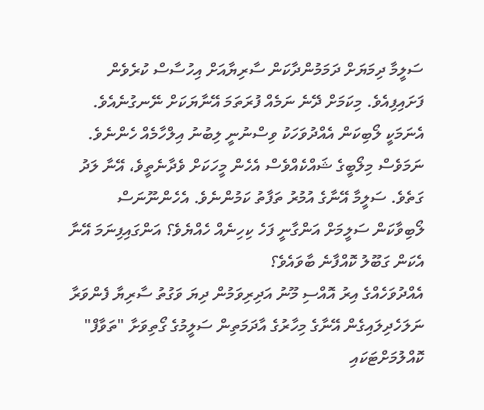ސަލީމާ ދިމަޔަށް ދަމަމުންދާކަން ސާރިޔާއަށް އިހުސާސް ކުރެވެން ފަށައިފިއެވެ. މިކަމަށް ދޭނެ ނަމެއް ފުރަތަމަ އޭނާޔަކަށް ނޭނގުނެއެވެ. އެނަމަކީ ލޯބިކަން އެއްދުވަހަކު ވިސްނުނީ ލިބުނު އިލްހާމެއް ހެންނެވެ. ނަމަވެސް މިލޯބީގެ ޝައްކެއްވެސް އެހެން މީހަކަށް ވެދާނެތީވެ، އޭނާ ލަދު ގަތެވެ. ސަލީމާ އޭނާގެ އުމުރު ތަފާތު ކަމުންނެވެ. އެހެންނޫނަސް ލޯބިވާކަން ސަލީމަށް އަންގާނީ ފަހެ ކިހިނެއް ހެއްޔެވެ؟ އަންގައިފިނަމަ އޭނާ އެކަން ގަބޫލު ކޮއްފާނެ ބާވައެވެ؟
އެއްދުވަހެއްގެ އިރު އޮއްސި މޫނު އަދިރިވަމުން ދިޔަ ވަގުތު ސާރިޔާ ފެންވަރާ ނަލަހެދިލައިގެން އޭނާގެ މިހާރުގެ އާދަމަތިން ސަލީމުގެ ގޯތިވަށާ "ތަވާފް" ކޮއްލުމަށްޓަކައި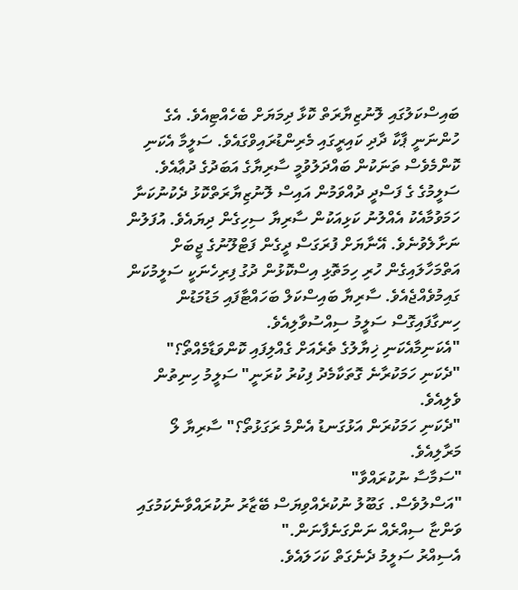ބައިސްކަލުގައި ލޮނުޒިޔާރަތް ކޮޅާ ދިމަޔަށް ބެހެއްޓިއެވެ. އެގެ ހުންނަނީ ޕާކާ ދާދި ކައިރީގައި މެރިންޑުރައިވްގައެވެ. ސަލީމާ އެކަނި ކޮންމެވެސް ތަނަކުން ބައްދަލުވުމީ ސާރިޔާގެ އަބަދުގެ ދުޢާއެވެ.
ސަލީމުގެ ގެ ފަސްދީ ދުއްވަމުން އައިސް ލޮނުޒިޔާރަތްކޮޅު ދެކުނުކަނާ ހަމަވުމާއެކު އެއްލުނު ކަޅިއަކުން ސާރިޔާ ސިހިގެން ދިޔައެވެ. އުފަލުން ނަށާލެވުނެވެ. އޭނާޔަށް ފުރަގަސް ދީގެން ފަޓްލޫނުގެ ޖީބަށް އަތްމަހާލައިގެން ހުރި ހިމަތޮޅި އިސްކޮޅުން ދުގު ފިރިހެނަކީ ސަލީމުކަން ގައިމުވެއްޖެއެވެ. ސާރިޔާ ބައިސްކަލް ބަހައްޓާފައި މަޑުމަޑުން ހިނގާފައިގޮސް ސަލީމު ސިއްސުވާލިއެވެ.
"އެކަނިމާއެކަނި ޚިޔާލުގެ ތެރެއަށް ގެއްލިފައި ކޮންވަޑާމެއްތޯ؟"
"ދެކަނި ހަމަކުރާނެ ގޮތަކާމެދު ފިކުރު ކުރަނީ" ސަލީމު ހިނިތުން ވެލިއެވެ.
"ދެކަނި ހަމަކުރަން އަޅުގަނޑު އެންމެ ރަގަޅުތޯ؟" ސާރިޔާ ލޯ މަރާލިއެވެ.
"ސަމާސާ ނުކުރައްވާ"
"އަސްލުވެސް. ގަބޫލު ނުކުރެއްވިޔަސް ބޭޒާރު ނުކުރައްވާނެކަމުގައި ވަންޏާ ސިއްރެއް ނަންގަނެފާނަން."
އެސިއްރު ސަލީމު ދެނެގަތް ކަހަލައެވެ.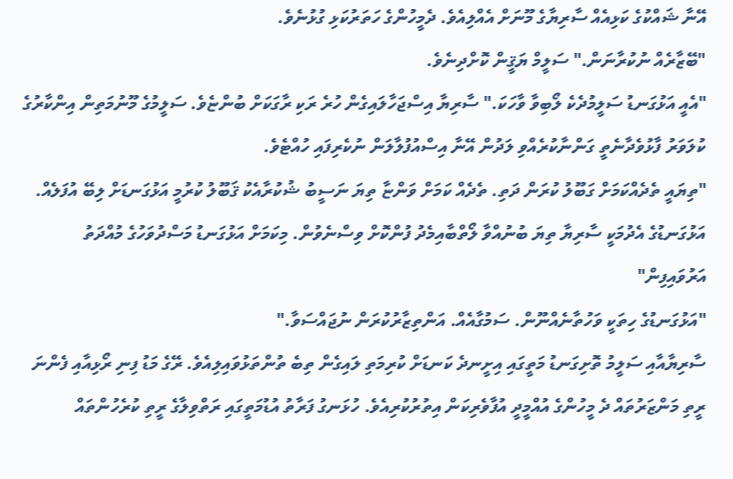އޭނާ ޝައްކުގެ ކަޅިއެއް ސާރިޔާގެ މޫނަށް އެއްލިއެވެ. ދެމީހުންގެ ހަތަރުކަޅި ގުޅުނެވެ.
"ބޭޒާރެއް ނުކުރާނަން." ސަލީމް ޔަޤީން ކޮށްދިނެވެ.
"އެއީ އަޅުގަނޑު ސަލީމުދެކެ ލޯބިވާ ވާހަކަ." ސާރިޔާ އިސްޖަހާލައިގެން ހުރެ ރަކި ރާގަކަށް ބުންޏެވެ. ސަލީމުގެ މޫނުމަތިން އިންކާރުގެ ކުލަވަރު ފާޅުވެދާނެތީ ގަންނާކުރެއްވި ލަދުން އޭނާ އިސްއުފުލާލަން ނުކެރިފައި ހުއްޓެވެ.
"ތިޔައީ ތެދެއްކަމަށް ގަބޫލު ކުރަން ދަތި. ތެދެއް ކަމަށް ވަންޏާ ތިޔަ ނަސީބު ޝުކުރާއެކު ޤަބޫލު ކުރުމީ އަޅުގަނޑަށް ލިބޭ އުފަލެއް. އަޅުގަނޑުގެ އެދުމަކީ ސާރިޔާ ތިޔަ ބުނުއްވާ ލޯތްބާއިމެދު ފުންކޮށް ވިސްނެވުން. މިކަމަށް އަޅުގަނޑު މަސްދުވަހުގެ މުއްދަތު އަރުވައިފިން"
"އަޅުގަނޑުގެ ހިތަކީ ވަހުތާނެއްނޫން. ސަމުގާއެއް. އަންތިޒާރުކުރަން ނުޖައްސަވާ."
ސާރިޔާއާއި ސަލީމު ތޮށިގަނޑު މަތީގައި އިށީނދެ ކަނޑަށް ކުރިމަތި ލައިގެން ތިބެ ތުންތަޅުވައިލިއެވެ. ރޭގެ މަޑު ފިނި ރޯޅިއާއި ފެންނަ ރީތި މަންޒަރުތައް ދެ މީހުންގެ އުއްމީދީ އުފާވެރިކަން އިތުރުކުރިއެވެ. ހުޅަނގު ފަރާތު އުޑުމަތީގައި ރަތްވިލާގެ ރީތި ކުރެހުންތައް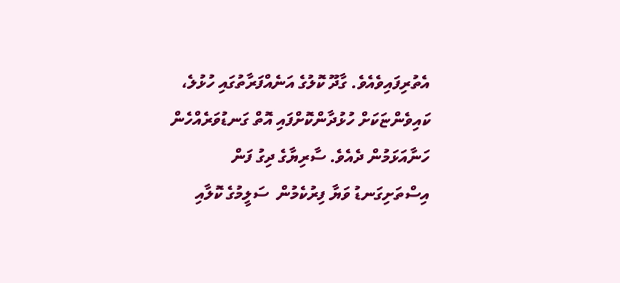އެތުރިފައިވެއެވެ. ގާދޫ ކޮލުގެ އަނެއްފަރާތުގައި ހުޅުލެ، ކައިވެންޏަކަށް ހުޅުދާންކޮށްފައި އޮތް ގަނޑުވަރެއްހެން ހަނާއަޅަމުން ދެއެވެ. ސާރިޔާގެ ދިގު ފަން އިސްތަށިގަނޑު ވަޔާ ފިރުކެމުން  ސަލީމުގެ ކޮލާއި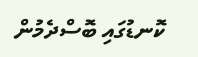ކޮނޑުގައި ބޮސްދެމުން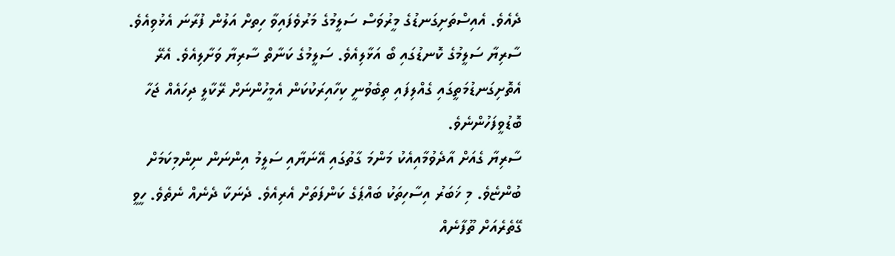ދެއެވެ. އެއިސްތަށިގަނޑުގެ މީރުވަސް ސަލީމުގެ މަރުވެފައިވާ ހިތށް އަލުން ފުރާނަ އެޅުވިއެވެ. ސާރިޔާ ސަލީމުގެ ކޮނޑުގައި ބޯ އަޅާލިއެވެ. ސަލީމުގެ ކަނާތް ސާރިޔާ ވަށާލިއެވެ. އެރޭ އެތޮށިގަނޑުމަތީގައި ގެއްލިފައި ތިބެވުނީ ކިހާއިރަކުކަން އެމީހުންނަށް ރޭކާލީ ދިހައެއް ޖަހާ ބޮޑުވީފަހުންނެވެ.
ސާރިޔާ ގެއަށް އާދެވުމާއިއެކު މަންމަ ގާތުގައި އޭނަޔާއި ސަލީމު އިންނަން ނިންމިކަމަށް ބުންޏެވެ. މި ޚަބަރު އިސާހިތަކު ބައްޕަގެ ކަންފަތަށް އެރިއެވެ. ދެނަކާ ދެނެއް ނެތެވެ. ހީވީ ގޭތެރެއަށް ތޫފާނެއް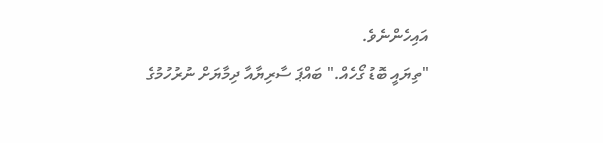އައިހެންނެވެ.
"ތިޔައީ ބޮޑު ގޯހެއް." ބައްޕަ ސާރިޔާއާ ދިމާޔަށް ނުރުހުމުގެ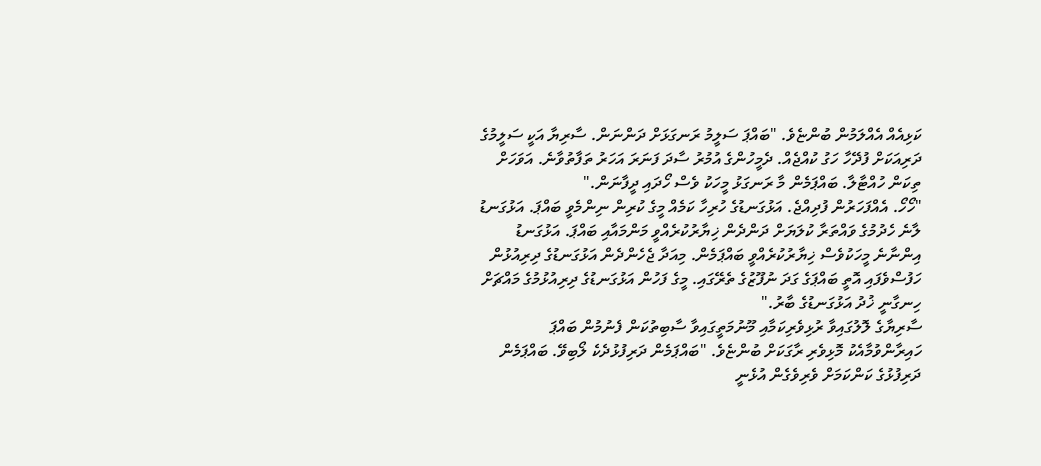ކަޅިއެއް އެއްލަމުން ބުންޏެވެ. "ބައްޕަ ސަލީމު ރަނގަޅަށް ދަންނަން. ސާރިޔާ އަކީ ސަލީމުގެ ދަރިއަކަށް ފުދޭހާ ހަގު ކުއްޖެއް. ދެމީހުންގެ އުމުރު ސާދަ ފަނަރަ އަހަރު ތަފާތުވާނެ. އަވަހަށް ތިކަން ހުއްޓާލާ. ބައްޕަމެން މާ ރަނގަޅު މީހަކު ވެސް ހޯދައި ދީފާނަން."
"ހޯހޯ. އެއްފަހަރުން ފުދިއްޖެ. އަޅުގަނޑުގެ ހުރިހާ ކަމެއް މީގެ ކުރިން ނިންމެވީ ބައްޕަ. އަޅުގަނޑު ލާނެ ހެދުމުގެ ވައްތަރާ ކުލަޔަށް ދަންދެން ޚިޔާރުކުރެއްވީ މަންމައާއި ބައްޕަ. އަޅުގަނޑު އިންނާނެ މީހަކުވެސް ޚިޔާރުކުރެއްވީ ބައްޕަމެން. މިއަދާ ޖެހެންދެން އަޅުގަނޑުގެ ދިރިއުޅުން ހަފުސްވެފައި އޮތީ ބައްޕަގެ ގަދަ ނުފޫޒުގެ ތެރޭގައި. މީގެ ފަހުން އަޅުގަނޑުގެ ދިރިއުޅުމުގެ މައްޗަށް ހިނގާނީ ޚުދު އަޅުގަނޑުގެ ބާރު."
ސާރިޔާގެ ލޮލުގައިވާ ރުޅިވެރިކަމާއި މޫނުމަތީގައިވާ ސާބިތުކަން ފެނުމުން ބައްޕަ ހައިރާންވުމާއެކު މޮޅިވެރި ރާގަކަށް ބުންޏެވެ. "ބައްޕަމެން ދަރިފުޅުދެކެ ލޯބިވޭ. ބައްޕަމެން ދަރިފުޅުގެ ކަންކަމަށް ވެރިވެގެން އުޅެނީ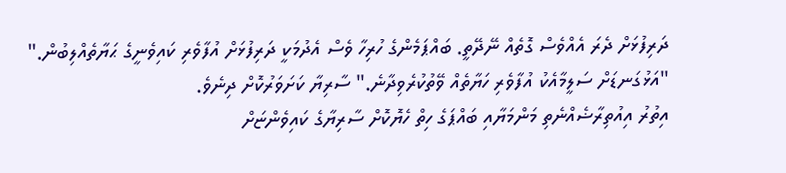ދަރިފުޅަށް ދެރަ އެއްވެސް ގޮތެއް ނޭދޭތީ. ބައްޕަމެންގެ ހުރިހާ ވެސް އެދުމަކީ ދަރިފުޅަށް އުފާވެރި ކައިވެނީގެ ޙަޔާތެއްލިބުން."
"އަޅުގަނޑަށް ސަލީމާއެކު އުފާވެރި ހަޔާތެއް ވޭތުކުރެވިދާނެ." ސާރިޔާ ކަށަވަރުކޮށް ދިނެވެ.
އިތުރު އިއުތިރާޟެއްނެތި މަންމަޔާއި ބައްޕަގެ ހިތް ހެޔޮކޮށް ސާރިޔާގެ ކައިވެންޏަށް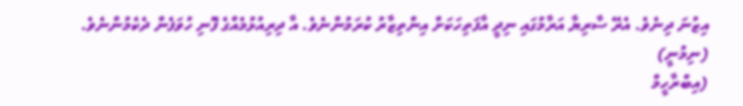އިޒުނަ ދިނެވެ. އެރޭ ސާރިޔާ އަރާމުގައި ނިދީ އާފަތިހަކަށް އިންތިޒާރު ކުރަމުންނެވެ. އާ ދިރިއުޅުމެއްގެ ފޮނި ހުވަފެން ދެކެމުންނެވެ.
(ނިމުނީ)
(އިބްރާހީމް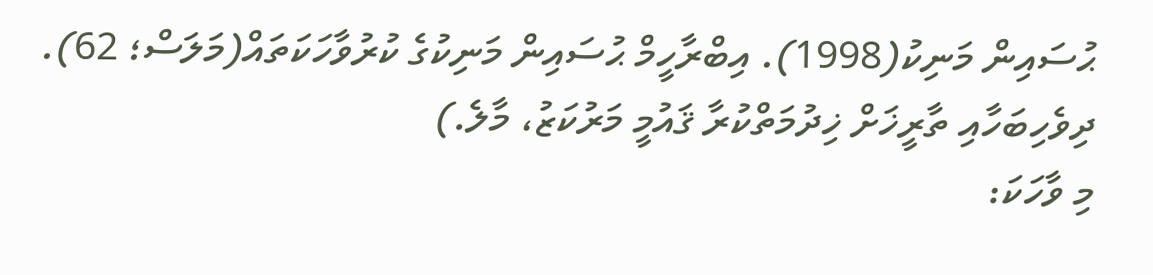ޙުސައިން މަނިކު(1998). އިބްރާހީމް ޙުސައިން މަނިކުގެ ކުރުވާހަކަތައް(މަލަސް؛ 62). ދިވެހިބަހާއި ތާރީޚަށް ޚިދުމަތްކުރާ ޤައުމީ މަރުކަޒު، މާލެ.)
މި ވާހަކަ: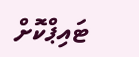ޓައިޕްކޮށް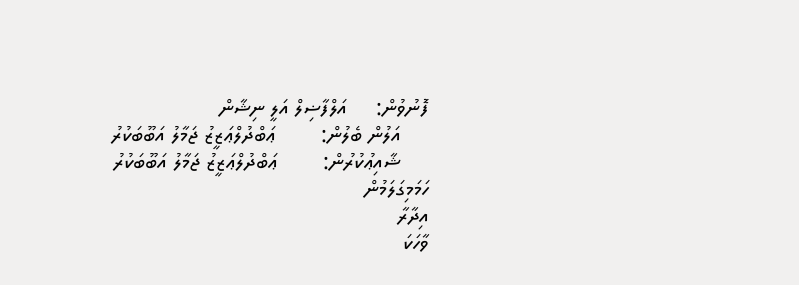ފޮނުވުން:     އަލްފާޟިލް އަލީ ނިޝާން
     އަލުން ބެލުން:        ޢަބްދުލްޢަޒީޒު ޖަމާލު އަބޫބަކުރު
     ޝާއިޢުކުރުން:        ޢަބްދުލްޢަޒީޒު ޖަމާލު އަބޫބަކުރު
ހަމަމިގަލަމުން
އިދާރާ
ވާހަކަ